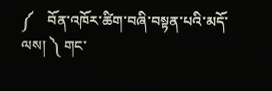༼    བོན་འཁོར་ཚིག་བཞི་བསྟན་པའི་མདོ་ལས། ༽ གང་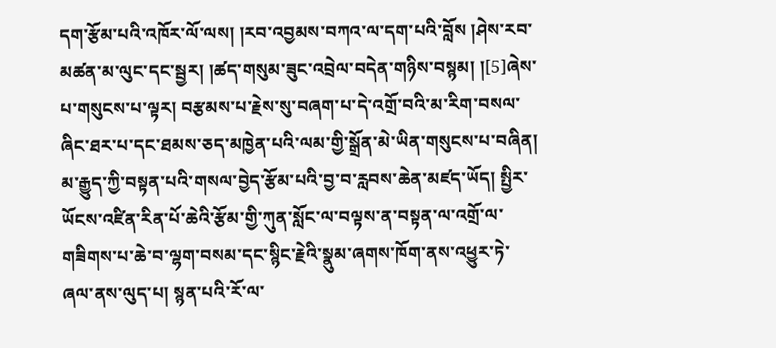དག་རྩོམ་པའི་འཁོར་ལོ་ལས། །རབ་འབྱམས་བཀའ་ལ་དག་པའི་བློས །ཤེས་རབ་མཚན་མ་ལུང་དང་སྦྱར། །ཚད་གསུམ་ཟུང་འབྲེལ་བདེན་གཉིས་བསྙམ། །[5]ཞེས་པ་གསུངས་པ་ལྟར། བརྩམས་པ་རྗེས་སུ་བཞག་པ་དེ་འགྲོ་བའི་མ་རིག་བསལ་ཞིང་ཐར་པ་དང་ཐམས་ཅད་མཁྱེན་པའི་ལམ་གྱི་སྒྲོན་མེ་ཡིན་གསུངས་པ་བཞིན། མ་རྒྱུད་ཀྱི་བསྟན་པའི་གསལ་བྱེད་རྩོམ་པའི་བྱ་བ་རླབས་ཆེན་མཛད་ཡོད། སྤྱིར་ཡོངས་འཛིན་རིན་པོ་ཆེའི་རྩོམ་གྱི་ཀུན་སློང་ལ་བལྟས་ན་བསྟན་ལ་འགྲོ་ལ་གཟིགས་པ་ཆེ་བ་ལྷག་བསམ་དང་སྙིང་རྗེའི་སྣུམ་ཞགས་ཁོག་ནས་འཕྱུར་ཏེ་ཞལ་ནས་ལུད་པ། སྙན་པའི་རོ་ལ་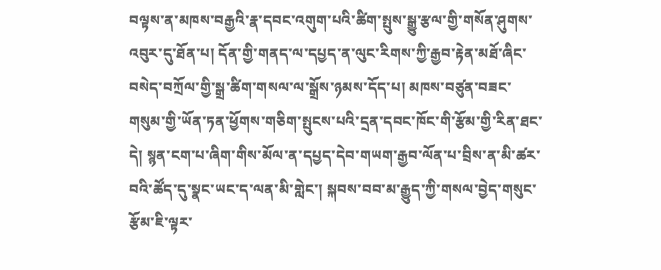བལྟས་ན་མཁས་བརྒྱའི་རྣ་དབང་འགུག་པའི་ཚིག་སྤུས་སྒྱུ་རྩལ་གྱི་གསོན་ཤུགས་འབུར་དུ་ཐོན་པ། དོན་གྱི་གནད་ལ་དཔྱད་ན་ལུང་རིགས་ཀྱི་རྒྱབ་རྟེན་མཐོ་ཞིང་བསེད་བཀྲོལ་གྱི་སྒྲ་ཚིག་གསལ་ལ་སྒྲོས་ཉམས་དོད་པ། མཁས་བཙུན་བཟང་གསུམ་གྱི་ཡོན་ཏན་ཕྱོགས་གཅིག་སྤུངས་པའི་དྲན་དབང་ཁོང་གི་རྩོམ་གྱི་རིན་ཐང་དེ། སྙན་ངག་པ་ཞིག་གིས་མོལ་ན་དཔྱད་དེབ་གཡག་རྒྱབ་ལོན་པ་བྲིས་ན་མི་ཚར་བའི་ཚོད་དུ་སྣང་ཡང་ད་ལན་མི་གླེང་། སྐབས་བབ་མ་རྒྱུད་ཀྱི་གསལ་བྱེད་གསུང་རྩོམ་ཇི་ལྟར་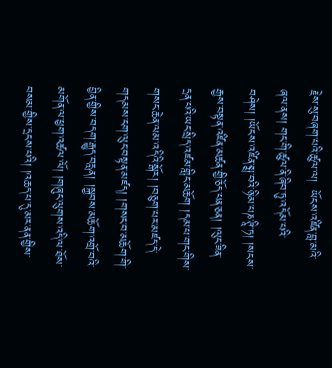རྗེས་སུ་བཞག་པའི་ཚུལ་ལ།  ཡོངས་འཛིན་བླ་མའི་ཞལ་ནས། གང་གི་ཚུལ་ནི་ཞིབ་ཏུ་འདོམ་པའི་བཤེས། །ཡོངས་འཛིན་སྨྲ་བའི་ཉི་མ་པཎ་ཊཱི་ཏ། །སངས་རྒྱས་བསྟན་འཛིན་མཚན་གྱི་ཅོད་པན་ཅན། །ལུང་ཟིན་དྲན་པའི་ཡང་སྲིད་འཛམ་གླིང་མཆོག །དམ་པ་གང་གིས་གསང་ཆེན་ལམ་འདིའི་སྒོར། །བཅུག་པར་མཛད་དེ་གདམས་ངག་ལུང་བསྟན་མཛད། །གསང་བ་མཆོག་གི་བྱིན་གྱིས་བདག་རྒྱུད་བརླན། །སྐྱབས་མཆོག་འགྲོ་བའི་མགོན་ལ་ཕྱག་འཚལ་ལོ། །གཞུང་ལུགས་འདི་ལ་ཐོས་བསམ་གྱིས་དྲངས་པའི། །འཆད་པ་དུ་མར་ནན་གྱིས་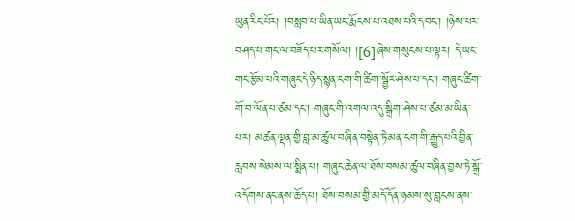ཡུན་རིང་པོར། །བསླབ་པ་ཡིན་ཡང་རྨོངས་པ་འཐས་པའི་དབང་། །ཉེས་པར་བཤད་པ་གང་ལ་བཟོད་པར་གསོལ། །[6]ཞེས་གསུངས་པ་ལྟར། དེ་ཡང་གང་རྩོམ་པའི་གཞུང་དེ་ཉིད་སྙན་ངག་གི་ཚིག་སྦྱོར་ཤེས་པ་དང་། གཞུང་ཚིག་གོ་བ་ལོན་པ་ཙམ་དང་། གཞུང་གི་འགལ་འདུ་སྒྲིག་ཤེས་པ་ཙམ་མ་ཡིན་པར། མཚན་ལྡན་གྱི་བླ་མ་ཚུལ་བཞིན་བསྟེན་ཏེ་མན་ངག་གི་རྒྱུད་པའི་བྱིན་རླབས་སེམས་ལ་སྨིན་པ། གཞུང་ཆེན་ལ་ཐོས་བསམ་ཚུལ་བཞིན་བྱས་ཏེ་སྒྲོ་འདོགས་ནང་ནས་ཆོད་པ། ཐོས་བསམ་གྱི་མདོ་དོན་ཉམས་སུ་བླངས་ནས་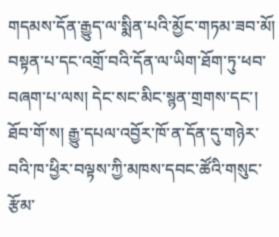གདམས་དོན་རྒྱུད་ལ་སྨིན་པའི་མྱོང་གཏམ་ཟབ་མོ། བསྟན་པ་དང་འགྲོ་བའི་དོན་ལ་ཡིག་ཐོག་ཏུ་ཕབ་བཞག་པ་ལས། དེང་སང་མིང་སྙན་གྲགས་དང་། ཐོབ་གོ་ས། རྒྱུ་དཔལ་འབྱོར་ཁོ་ན་དོན་དུ་གཉེར་བའི་ཁ་ཕྱིར་བལྟས་ཀྱི་མཁས་དབང་ཚོའི་གསུང་རྩོམ་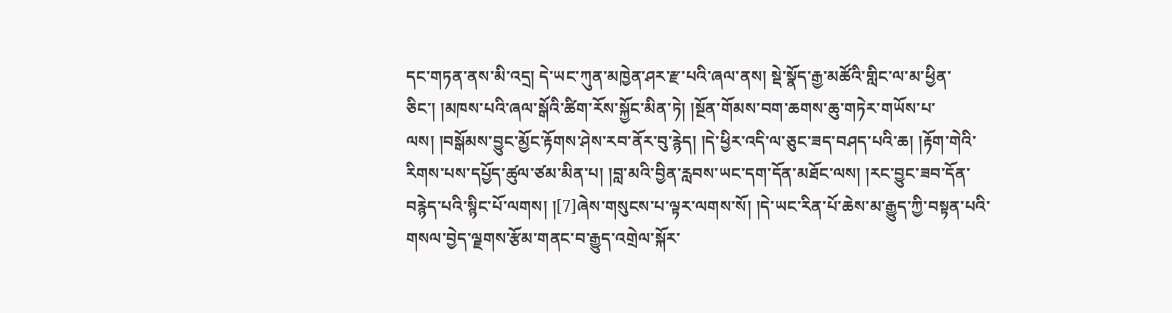དང་གཏན་ནས་མི་འདྲ། དེ་ཡང་ཀུན་མཁྱེན་ཤར་རྫ་པའི་ཞལ་ནས། སྡེ་སྣོད་རྒྱ་མཚོའི་གླིང་ལ་མ་ཕྱིན་ཅིང་། །མཁས་པའི་ཞལ་སྒོའི་ཚིག་རོས་སྐྱོང་མིན་ཏེ། །སྔོན་གོམས་བག་ཆགས་ཆུ་གཏེར་གཡོས་པ་ལས། །བསྒོམས་བྱུང་མྱོང་རྟོགས་ཤེས་རབ་ནོར་བུ་རྙེད། །དེ་ཕྱིར་འདི་ལ་ཅུང་ཟད་བཤད་པའི་ཆ། །རྟོག་གེའི་རིགས་པས་དཔྱོད་ཚུལ་ཙམ་མིན་པ། །བླ་མའི་བྱིན་རླབས་ཡང་དག་དོན་མཐོང་ལས། །རང་བྱུང་ཟབ་དོན་བརྙེད་པའི་སྙིང་པོ་ལགས། །[7]ཞེས་གསུངས་པ་ལྟར་ལགས་སོ། །དེ་ཡང་རིན་པོ་ཆེས་མ་རྒྱུད་ཀྱི་བསྟན་པའི་གསལ་བྱེད་ལྗགས་རྩོམ་གནང་བ་རྒྱུད་འགྲེལ་སྐོར་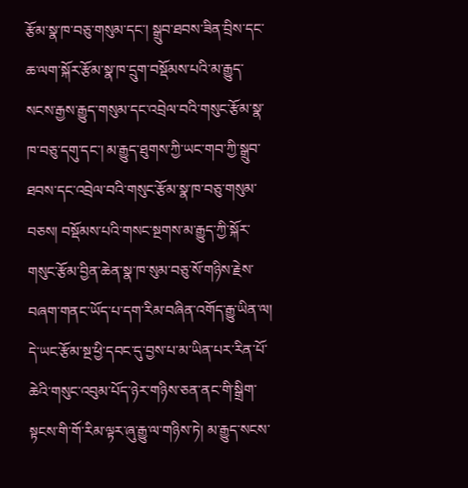རྩོམ་སྣ་ཁ་བཅུ་གསུམ་དང་། སྒྲུབ་ཐབས་ཟིན་བྲིས་དང་ཆ་ལག་སྐོར་རྩོམ་སྣ་ཁ་དྲུག་བསྡོམས་པའི་མ་རྒྱུད་སངས་རྒྱས་རྒྱུད་གསུམ་དང་འབྲེལ་བའི་གསུང་རྩོམ་སྣ་ཁ་བཅུ་དགུ་དང་། མ་རྒྱུད་ཐུགས་ཀྱི་ཡང་གབ་ཀྱི་སྒྲུབ་ཐབས་དང་འབྲེལ་བའི་གསུང་རྩོམ་སྣ་ཁ་བཅུ་གསུམ་བཅས། བསྡོམས་པའི་གསང་སྔགས་མ་རྒྱུད་ཀྱི་སྐོར་གསུང་རྩོམ་བྱིན་ཆེན་སྣ་ཁ་སུམ་བཅུ་སོ་གཉིས་རྗེས་བཞག་གནང་ཡོད་པ་དག་རིམ་བཞིན་འགོད་རྒྱུ་ཡིན་ལ། དེ་ཡང་རྩོམ་སྔ་ཕྱི་དབང་དུ་བྱས་པ་མ་ཡིན་པར་རིན་པོ་ཆེའི་གསུང་འབུམ་པོད་ཉེར་གཉིས་ཅན་ནང་གི་སྒྲིག་སྟངས་གི་གོ་རིམ་ལྟར་ཞུ་རྒྱུ་ལ་གཉིས་ཏེ། མ་རྒྱུད་སངས་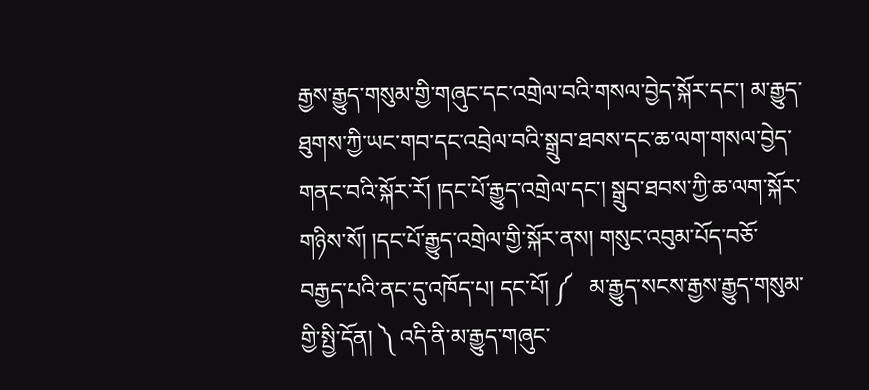རྒྱས་རྒྱུད་གསུམ་གྱི་གཞུང་དང་འགྲེལ་བའི་གསལ་བྱེད་སྐོར་དང་། མ་རྒྱུད་ཐུགས་ཀྱི་ཡང་གབ་དང་འབྲེལ་བའི་སྒྲུབ་ཐབས་དང་ཆ་ལག་གསལ་བྱེད་གནང་བའི་སྐོར་རོ། །དང་པོ་རྒྱུད་འགྲེལ་དང་། སྒྲུབ་ཐབས་ཀྱི་ཆ་ལག་སྐོར་གཉིས་སོ། །དང་པོ་རྒྱུད་འགྲེལ་གྱི་སྐོར་ནས། གསུང་འབུམ་པོད་བཅོ་བརྒྱད་པའི་ནང་དུ་འཁོད་པ། དང་པོ། ༼   མ་རྒྱུད་སངས་རྒྱས་རྒྱུད་གསུམ་གྱི་སྤྱི་དོན། ༽ འདི་ནི་མ་རྒྱུད་གཞུང་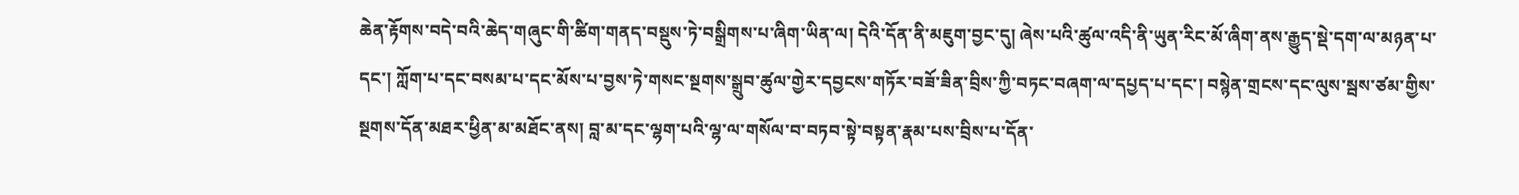ཆེན་རྟོགས་བདེ་བའི་ཆེད་གཞུང་གི་ཚིག་གནད་བསྡུས་ཏེ་བསྒྲིགས་པ་ཞིག་ཡིན་ལ། དེའི་དོན་ནི་མཇུག་བྱང་དུ། ཞེས་པའི་ཚུལ་འདི་ནི་ཡུན་རིང་མོ་ཞིག་ནས་རྒྱུད་སྡེ་དག་ལ་མཉན་པ་དང་། ཀློག་པ་དང་བསམ་པ་དང་མོས་པ་བྱས་ཏེ་གསང་སྔགས་སྒྲུབ་ཚུལ་གྱེར་དབྱངས་གཏོར་བཟོ་ཟིན་བྲིས་ཀྱི་བཏང་བཞག་ལ་དཔྱད་པ་དང་། བསྙེན་གྲངས་དང་ལུས་སྦས་ཙམ་གྱིས་སྔགས་དོན་མཐར་ཕྱིན་མ་མཐོང་ནས། བླ་མ་དང་ལྷག་པའི་ལྷ་ལ་གསོལ་བ་བཏབ་སྟེ་བསྟན་རྣམ་པས་བྲིས་པ་དོན་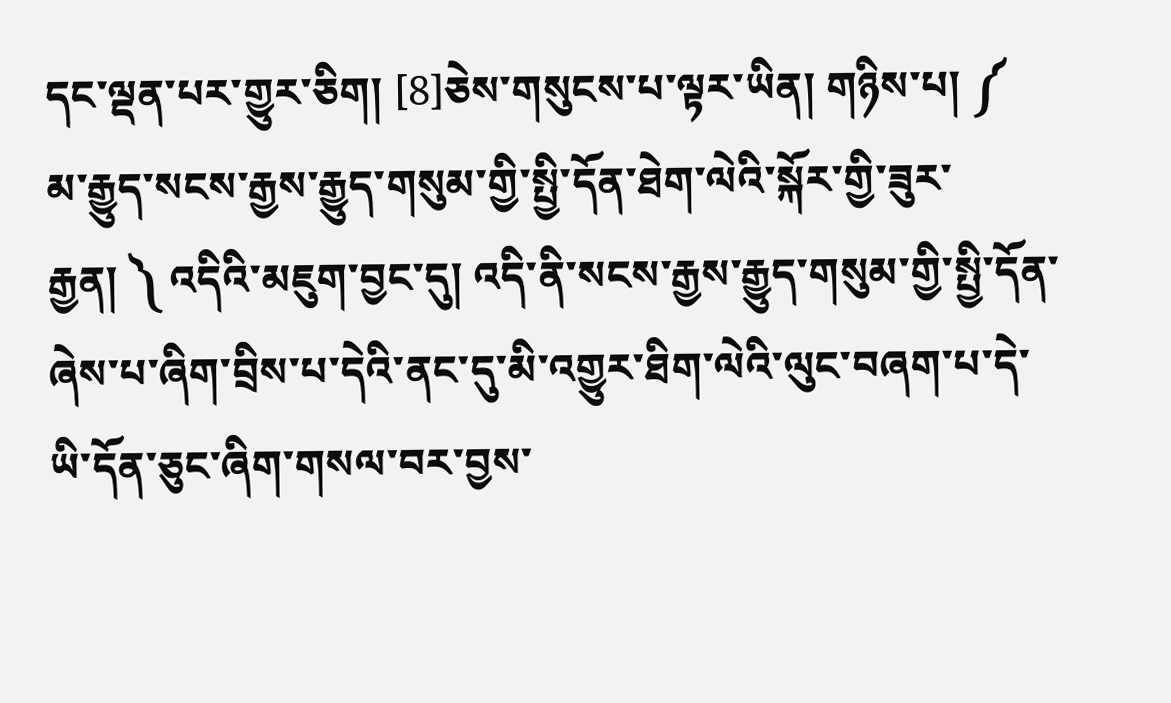དང་ལྡན་པར་གྱུར་ཅིག། [8]ཅེས་གསུངས་པ་ལྟར་ཡིན། གཉིས་པ། ༼   མ་རྒྱུད་སངས་རྒྱས་རྒྱུད་གསུམ་གྱི་སྤྱི་དོན་ཐེག་ལེའི་སྐོར་གྱི་ཟུར་རྒྱན། ༽ འདིའི་མཇུག་བྱང་དུ། འདི་ནི་སངས་རྒྱས་རྒྱུད་གསུམ་གྱི་སྤྱི་དོན་ཞེས་པ་ཞིག་བྲིས་པ་དེའི་ནང་དུ་མི་འགྱུར་ཐིག་ལེའི་ལུང་བཞག་པ་དེ་ཡི་དོན་ཅུང་ཞིག་གསལ་བར་བྱས་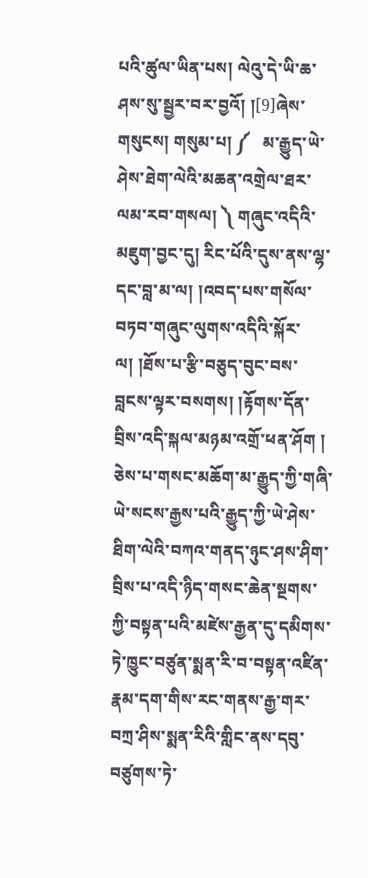པའི་ཚུལ་ཡིན་པས། ལེའུ་དེ་ཡི་ཆ་ཤས་སུ་སྦྱར་བར་བྱའོ། །[9]ཞེས་གསུངས། གསུམ་པ། ༼   མ་རྒྱུད་ཡེ་ཤེས་ཐེག་ལེའི་མཆན་འགྲེལ་ཐར་ལམ་རབ་གསལ། ༽ གཞུང་འདིའི་མཇུག་བྱང་དུ། རིང་པོའི་དུས་ནས་ལྷ་དང་བླ་མ་ལ། །འབད་པས་གསོལ་བཏབ་གཞུང་ལུགས་འདིའི་སྐོར་ལ། །ཐོས་པ་རྩི་བཅུད་བུང་བས་བླངས་ལྟར་བསགས། །རྟོགས་དོན་བྲིས་འདི་སྐལ་མཉམ་འགྲོ་ཕན་ཤོག ། ཅེས་པ་གསང་མཆོག་མ་རྒྱུད་ཀྱི་གཞི་ཡེ་སངས་རྒྱས་པའི་རྒྱུད་ཀྱི་ཡེ་ཤེས་ཐིག་ལེའི་བཀའ་གནད་ཉུང་ཤས་ཤིག་བྲིས་པ་འདི་ཉིད་གསང་ཆེན་སྔགས་ཀྱི་བསྟན་པའི་མཛེས་རྒྱན་དུ་དམིགས་ཏེ་ཁྱུང་བཙུན་སྨན་རི་བ་བསྟན་འཛིན་རྣམ་དག་གིས་རང་གནས་རྒྱ་གར་བཀྲ་ཤིས་སྨན་རིའི་གླིང་ནས་དབུ་བཙུགས་ཏེ་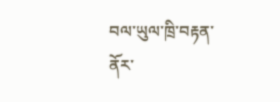བལ་ཡུལ་ཁྲི་བརྟན་ནོར་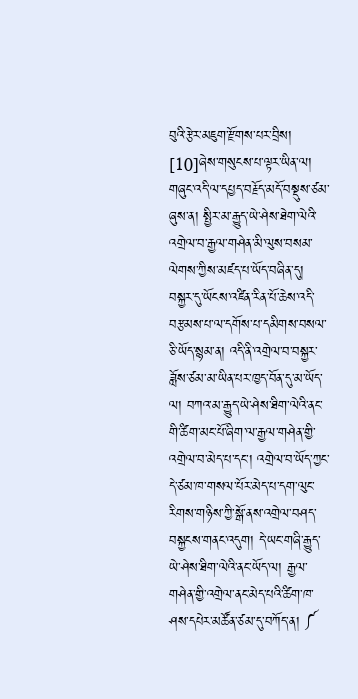བུའི་རྩེར་མཇུག་རྫོགས་པར་བྲིས། [10]ཞེས་གསུངས་པ་ལྟར་ཡིན་ལ། གཞུང་འདི་ལ་དཔྱད་བརྗོད་མདོ་བསྡུས་ཙམ་ཞུས་ན། སྤྱིར་མ་རྒྱུད་ཡེ་ཤེས་ཐེག་ལེའི་འགྲེལ་བ་རྒྱལ་གཤེན་མི་ལུས་བསམ་ལེགས་ཀྱིས་མཛད་པ་ཡོད་བཞིན་དུ། བསྐྱར་དུ་ཡོངས་འཛིན་རིན་པོ་ཆེས་འདི་བརྩམས་པ་ལ་དགོས་པ་དམིགས་བསལ་ཅི་ཡོད་སྙམ་ན། འདི་ནི་འགྲེལ་བ་བསྐྱར་ཟློས་ཙམ་མ་ཡིན་པར་ཁྱད་བོན་དུ་མ་ཡོད་ལ། བཀའ་མ་རྒྱུད་ཡེ་ཤེས་ཐིག་ལེའི་ནང་གི་ཚིག་མང་པོ་ཞིག་ལ་རྒྱལ་གཤེན་གྱི་འགྲེལ་བ་མེད་པ་དང་། འགྲེལ་བ་ཡོད་ཀྱང་དེ་ཙམ་ཁ་གསལ་པོར་མེད་པ་དག་ལུང་རིགས་གཉིས་ཀྱི་སྒོ་ནས་འགྲེལ་བཤད་བསྐྱངས་གནང་འདུག། དེ་ཡང་གཞི་རྒྱུད་ཡེ་ཤེས་ཐིག་ལེའི་ནང་ཡོད་ལ། རྒྱལ་གཤེན་གྱི་འགྲེལ་ནང་མེད་པའི་ཚིག་ཁ་ཤས་དཔེར་མཚོན་ཙམ་དུ་བཀོད་ན། ༼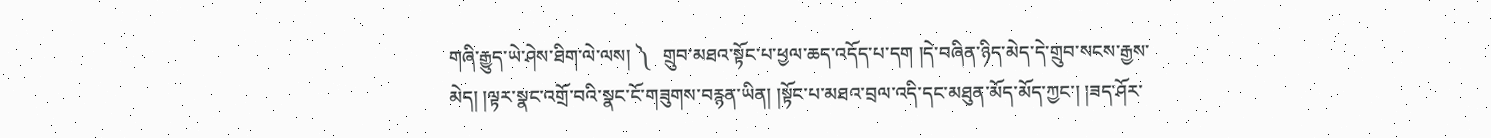གཞི་རྒྱུད་ཡེ་ཤེས་ཐིག་ལེ་ལས། ༽   གྲུབ་མཐའ་སྟོང་པ་ཕྱལ་ཆད་འདོད་པ་དག །དེ་བཞིན་ཉིད་མེད་དེ་གྲུབ་སངས་རྒྱས་མེད། །ལྟར་སྣང་འགྲོ་བའི་སྣང་ངོ་གཟུགས་བརྙན་ཡིན། །སྟོང་པ་མཐའ་བྲལ་འདི་དང་མཐུན་མོད་མོད་ཀྱང་། །ཟད་ཤོར་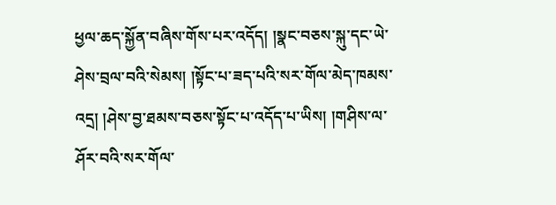ཕྱལ་ཆད་སྐྱོན་བཞིས་གོས་པར་འདོད། །སྣང་བཅས་སྐུ་དང་ཡེ་ཤེས་བྲལ་བའི་སེམས། །སྟོང་པ་ཟད་པའི་སར་གོལ་མེད་ཁམས་འདྲ། །ཤེས་བྱ་ཐམས་བཅས་སྟོང་པ་འདོད་པ་ཡིས། །གཤིས་ལ་ཤོར་བའི་སར་གོལ་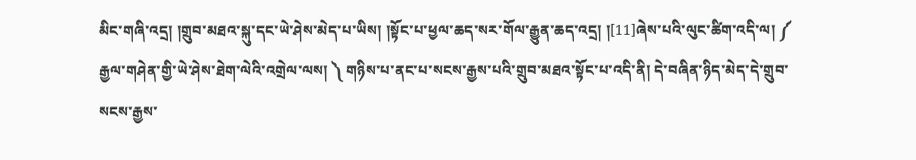མིང་གཞི་འདྲ། །གྲུབ་མཐའ་སྐུ་དང་ཡེ་ཤེས་མེད་པ་ཡིས། །སྟོང་པ་ཕྱལ་ཆད་སར་གོལ་རྒྱུན་ཆད་འདྲ། །[11]ཞེས་པའི་ལུང་ཚིག་འདི་ལ། ༼   རྒྱལ་གཤེན་གྱི་ཡེ་ཤེས་ཐེག་ལེའི་འགྲེལ་ལས། ༽ གཉིས་པ་ནང་པ་སངས་རྒྱས་པའི་གྲུབ་མཐའ་སྟོང་པ་འདི་ནི། དེ་བཞིན་ཉིད་མེད་དེ་གྲུབ་སངས་རྒྱས་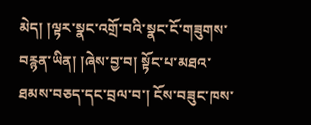མེད། །ལྟར་སྣང་འགྲོ་བའི་སྣང་ངོ་གཟུགས་བརྙན་ཡིན། །ཞེས་བྱ་བ། སྟོང་པ་མཐའ་ཐམས་བཅད་དང་བྲལ་བ་། ངོས་བཟུང་ཁས་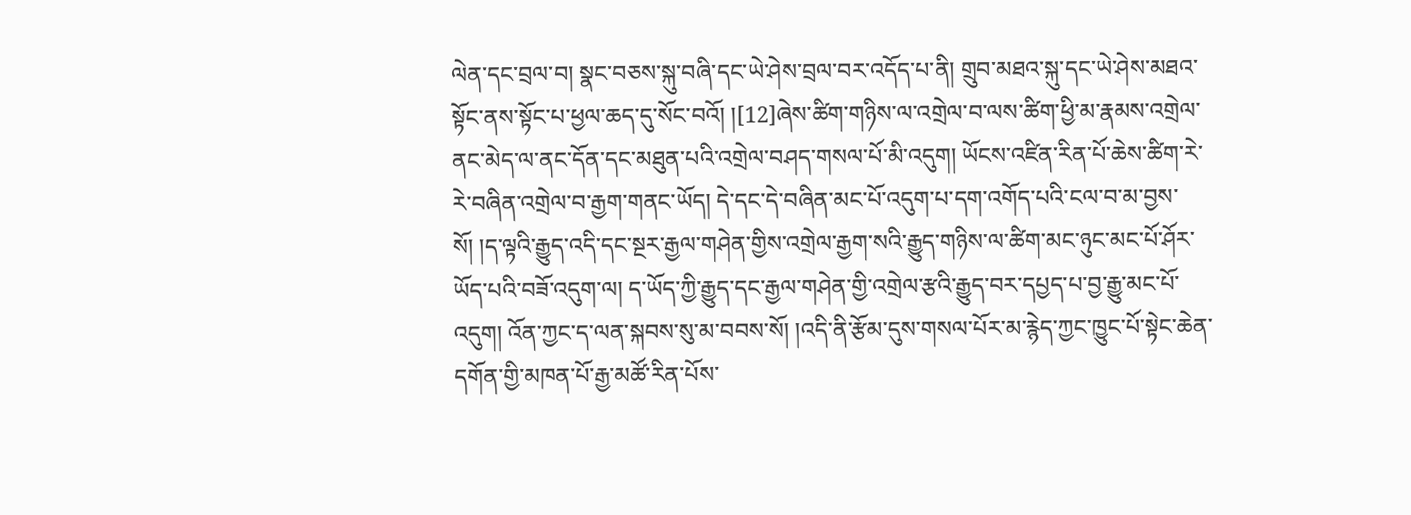ལེན་དང་བྲལ་བ། སྣང་བཅས་སྐུ་བཞི་དང་ཡེ་ཤེས་བྲལ་བར་འདོད་པ་ནི། གྲུབ་མཐའ་སྐུ་དང་ཡེ་ཤེས་མཐའ་སྟོང་ནས་སྟོང་པ་ཕྱལ་ཆད་དུ་སོང་བའོ། །[12]ཞེས་ཚིག་གཉིས་ལ་འགྲེལ་བ་ལས་ཚིག་ཕྱི་མ་རྣམས་འགྲེལ་ནང་མེད་ལ་ནང་དོན་དང་མཐུན་པའི་འགྲེལ་བཤད་གསལ་པོ་མི་འདུག། ཡོངས་འཛིན་རིན་པོ་ཆེས་ཚིག་རེ་རེ་བཞིན་འགྲེལ་བ་རྒྱག་གནང་ཡོད། དེ་དང་དེ་བཞིན་མང་པོ་འདུག་པ་དག་འགོད་པའི་ངལ་བ་མ་བྱས་སོ། །ད་ལྟའི་རྒྱུད་འདི་དང་སྔར་རྒྱལ་གཤེན་གྱིས་འགྲེལ་རྒྱག་སའི་རྒྱུད་གཉིས་ལ་ཚིག་མང་ཉུང་མང་པོ་ཤོར་ཡོད་པའི་བཟོ་འདུག་ལ། ད་ཡོད་ཀྱི་རྒྱུད་དང་རྒྱལ་གཤེན་གྱི་འགྲེལ་རྩའི་རྒྱུད་བར་དཔྱད་པ་བྱ་རྒྱུ་མང་པོ་འདུག། འོན་ཀྱང་ད་ལན་སྐབས་སུ་མ་བབས་སོ། །འདི་ནི་རྩོམ་དུས་གསལ་པོར་མ་རྙེད་ཀྱང་ཁྱུང་པོ་སྟེང་ཆེན་དགོན་གྱི་མཁན་པོ་རྒྱ་མཚོ་རིན་པོས་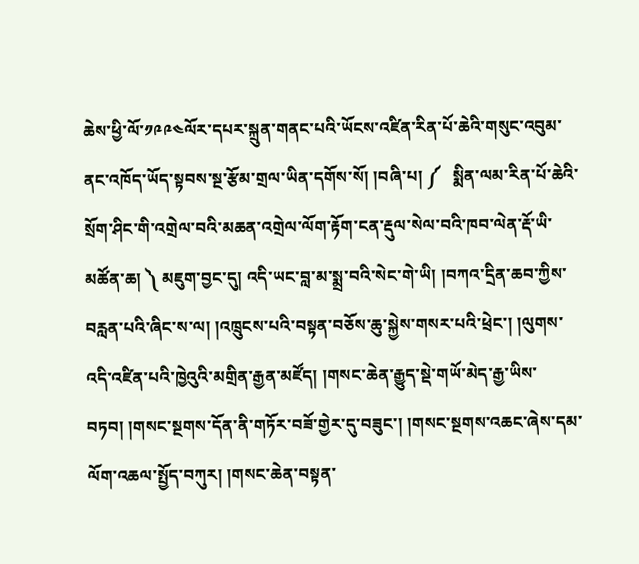ཆེས་ཕྱི་ལོ་༡༩༩༤ལོར་དཔར་སྐྲུན་གནང་པའི་ཡོངས་འཛིན་རིན་པོ་ཆེའི་གསུང་འབུམ་ནང་འཁོད་ཡོད་སྟབས་སྔ་རྩོམ་གྲལ་ཡིན་དགོས་སོ། །བཞི་པ། ༼   སྨིན་ལམ་རིན་པོ་ཆེའི་སྲོག་ཤིང་གི་འགྲེལ་བའི་མཆན་འགྲེལ་ལོག་རྟོག་ངན་རྡུལ་སེལ་བའི་ཁབ་ལེན་རྡོ་ཡི་མཚོན་ཆ། ༽ མཇུག་བྱང་དུ། འདི་ཡང་བླ་མ་སྨྲ་བའི་སེང་གེ་ཡི། །བཀའ་དྲིན་ཆབ་ཀྱིས་བརླན་པའི་ཞིང་ས་ལ། །འཁྲུངས་པའི་བསྟན་བཅོས་ཆུ་སྐྱེས་གསར་པའི་ཕྲེང་། །ལུགས་འདི་འཛིན་པའི་ཁྱེའུའི་མགྲིན་རྒྱན་མཛོད། །གསང་ཆེན་རྒྱུད་སྡེ་གཡོ་མེད་རྒྱ་ཡིས་བཏབ། །གསང་སྔགས་དོན་ནི་གཏོར་བཟོ་གྱེར་དུ་བཟུང་། །གསང་སྔགས་འཆང་ཞེས་དམ་ལོག་འཆལ་སྤྱོད་བཀུར། །གསང་ཆེན་བསྟན་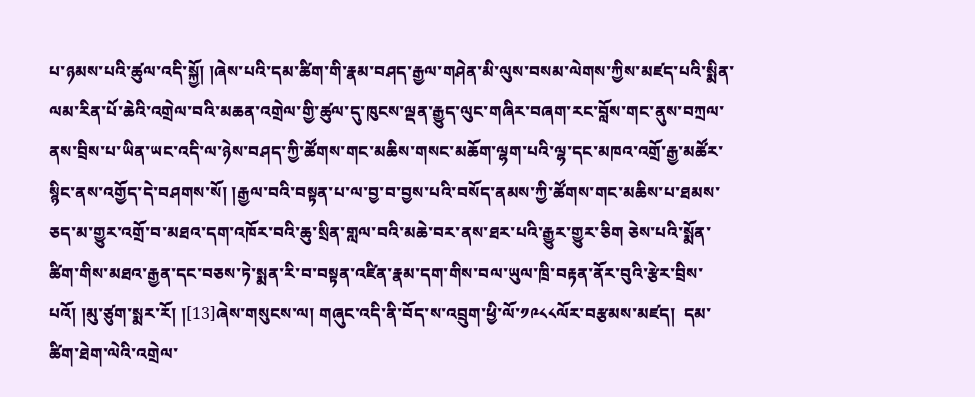པ་ཉམས་པའི་ཚུལ་འདི་སྐྱོ། །ཞེས་པའི་དམ་ཚིག་གི་རྣམ་བཤད་རྒྱལ་གཤེན་མི་ལུས་བསམ་ལེགས་ཀྱིས་མཛད་པའི་སྨིན་ལམ་རིན་པོ་ཆེའི་འགྲེལ་བའི་མཆན་འགྲེལ་གྱི་ཚུལ་དུ་ཁུངས་ལྡན་རྒྱུད་ལུང་གཞིར་བཞག་རང་བློས་གང་ནུས་བཀྲལ་ནས་བྲིས་པ་ཡིན་ཡང་འདི་ལ་ཉེས་བཤད་ཀྱི་ཚོགས་གང་མཆིས་གསང་མཆོག་ལྷག་པའི་ལྷ་དང་མཁའ་འགྲོ་རྒྱ་མཚོར་སྙིང་ནས་འགྱོད་དེ་བཤགས་སོ། །རྒྱལ་བའི་བསྟན་པ་ལ་བྱ་བ་བྱས་པའི་བསོད་ནམས་ཀྱི་ཚོགས་གང་མཆིས་པ་ཐམས་ཅད་མ་གྱུར་འགྲོ་བ་མཐའ་དག་འཁོར་བའི་ཆུ་སྲིན་གླལ་བའི་མཆེ་བར་ནས་ཐར་པའི་རྒྱུར་གྱུར་ཅིག ཅེས་པའི་སྨོན་ཚིག་གིས་མཐའ་རྒྱན་དང་བཅས་ཏེ་སྨན་རི་བ་བསྟན་འཛིན་རྣམ་དག་གིས་བལ་ཡུལ་ཁྲི་བརྟན་ནོར་བུའི་རྩེར་བྲིས་པའོ། །མུ་ཙུག་སྨར་རོ། །[13]ཞེས་གསུངས་ལ། གཞུང་འདི་ནི་བོད་ས་འབྲུག་ཕྱི་ལོ་༡༩༨༨ལོར་བརྩམས་མཛད།  དམ་ཚིག་ཐེག་ལེའི་འགྲེལ་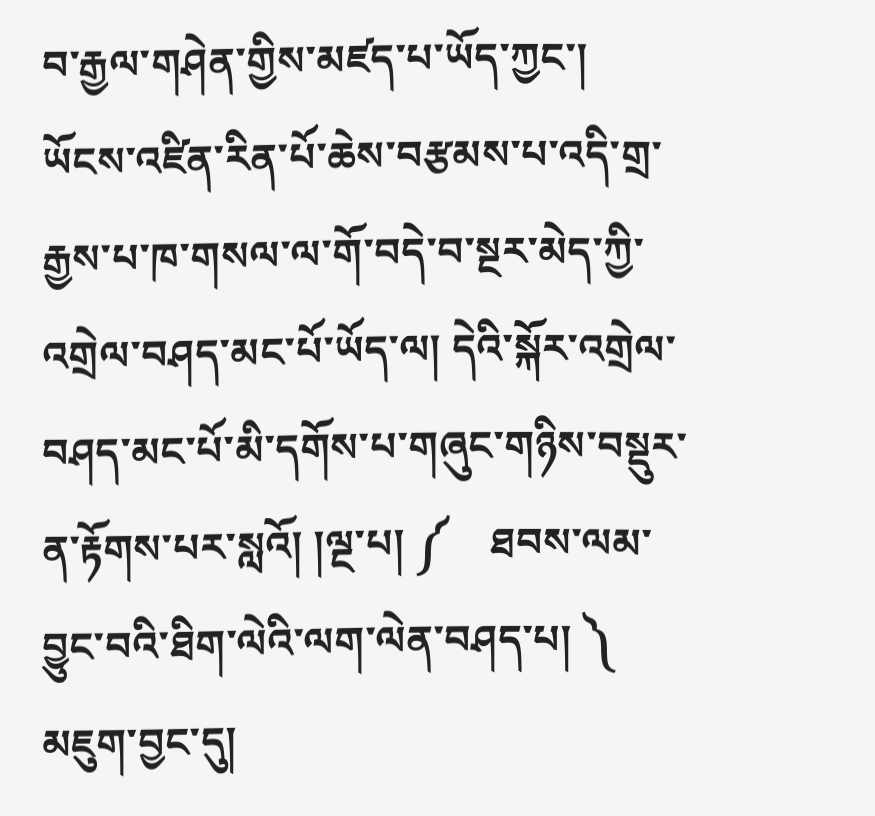བ་རྒྱལ་གཤེན་གྱིས་མཛད་པ་ཡོད་ཀྱང་། ཡོངས་འཛིན་རིན་པོ་ཆེས་བརྩམས་པ་འདི་གྲ་རྒྱས་པ་ཁ་གསལ་ལ་གོ་བདེ་བ་སྔར་མེད་ཀྱི་འགྲེལ་བཤད་མང་པོ་ཡོད་ལ། དེའི་སྐོར་འགྲེལ་བཤད་མང་པོ་མི་དགོས་པ་གཞུང་གཉིས་བསྡུར་ན་རྟོགས་པར་སླའོ། །ལྔ་པ། ༼    ཐབས་ལམ་བྱུང་བའི་ཐིག་ལེའི་ལག་ལེན་བཤད་པ། ༽ མཇུག་བྱང་དུ།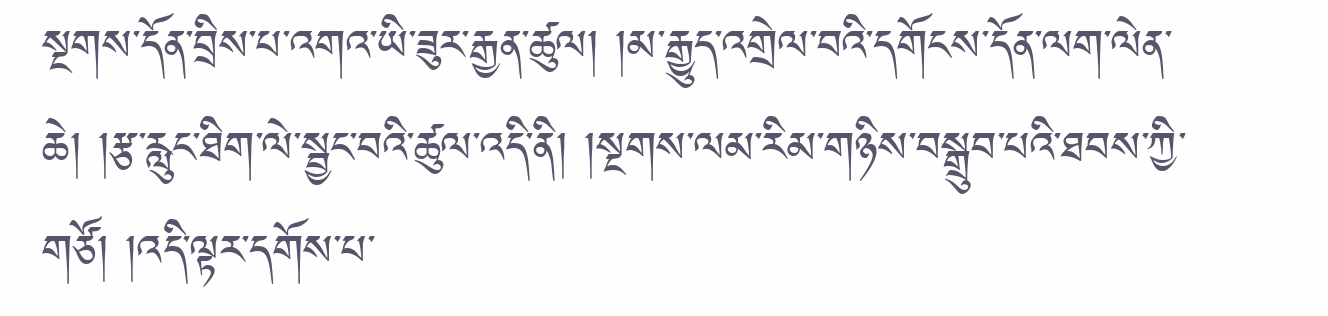སྔགས་དོན་བྲིས་པ་འགའ་ཡི་ཟུར་རྒྱན་ཚུལ། །མ་རྒྱུད་འགྲེལ་བའི་དགོངས་དོན་ལག་ལེན་ཆེ། །རྩ་རླུང་ཐིག་ལེ་སྦྱང་བའི་ཚུལ་འདི་ནི། །སྔགས་ལམ་རིམ་གཉིས་བསྒྲུབ་པའི་ཐབས་ཀྱི་གཙོ། །འདི་ལྟར་དགོས་པ་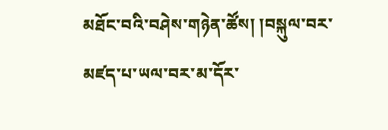མཐོང་བའི་བཤེས་གཉེན་ཚོས། །བསྐུལ་བར་མཛད་པ་ཡལ་བར་མ་དོར་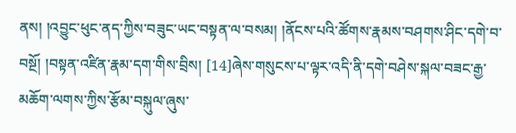ནས། །འབྱུང་ཕུང་ནད་ཀྱིས་བཟུང་ཡང་བསྟན་ལ་བསམ། །ནོངས་པའི་ཚོགས་རྣམས་བཤགས་ཤིང་དགེ་བ་བསྔོ། །བསྟན་འཛིན་རྣམ་དག་གིས་བྲིས། [14]ཞེས་གསུངས་པ་ལྟར་འདི་ནི་དགེ་བཤེས་སྐལ་བཟང་རྒྱ་མཆོག་ལགས་ཀྱིས་རྩོམ་བསྐུལ་ཞུས་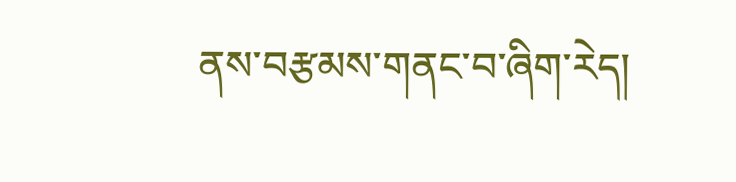ནས་བརྩམས་གནང་བ་ཞིག་རེད།